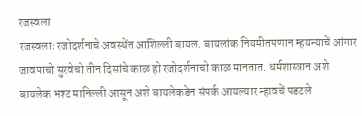रजस्वला
रजस्वलाः रजोदर्शनाचे अवस्थेंत आशिल्ली बायल. बायलांक नियमीतपणान म्हयन्याचें आंगार जावपाचो सुरवेचो तीन दिसांचे काळ हो रजोदर्शनाचो काळ मानतात. धर्मशास्त्रान अशे बायलेक भश्ट मानिल्ली आसून अशे बायलेकडेन संपर्क आयल्यार न्हावचें पडटले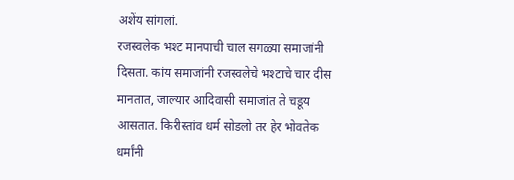अशेंय सांगलां.
रजस्वलेक भश्ट मानपाची चाल सगळ्या समाजांनी दिसता. कांय समाजांनी रजस्वलेचे भश्टाचे चार दीस मानतात, जाल्यार आदिवासी समाजांत ते चडूय आसतात. किरीस्तांव धर्म सोडलो तर हेर भोवतेक धर्मांनी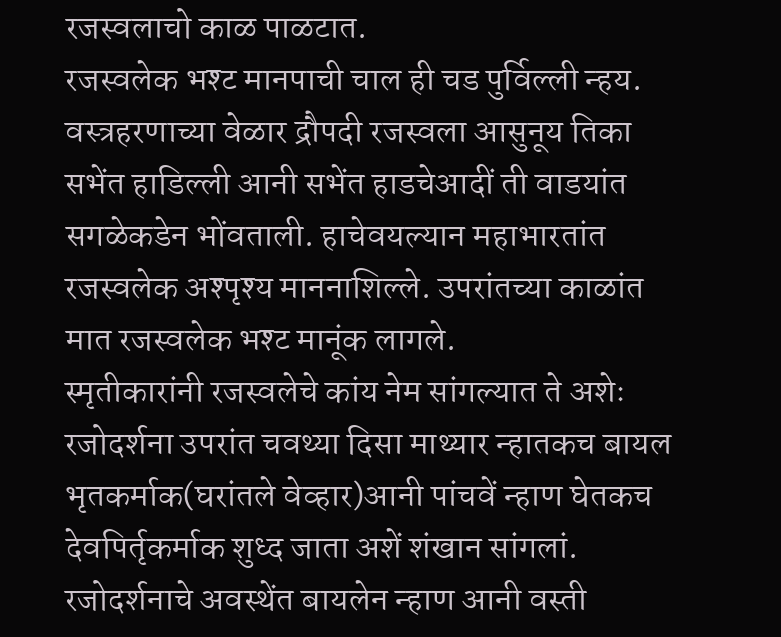रजस्वलाचो काळ पाळटात.
रजस्वलेक भश्ट मानपाची चाल ही चड पुर्विल्ली न्हय. वस्त्रहरणाच्या वेळार द्रौपदी रजस्वला आसुनूय तिका सभेंत हाडिल्ली आनी सभेंत हाडचेआदीं ती वाडयांत सगळेकडेन भोंवताली. हाचेवयल्यान महाभारतांत रजस्वलेक अश्पृश्य माननाशिल्ले. उपरांतच्या काळांत मात रजस्वलेक भश्ट मानूंक लागले.
स्मृतीकारांनी रजस्वलेचे कांय नेम सांगल्यात ते अशेः रजोदर्शना उपरांत चवथ्या दिसा माथ्यार न्हातकच बायल भृतकर्माक(घरांतले वेव्हार)आनी पांचवें न्हाण घेतकच देवपिर्तृकर्माक शुध्द जाता अशें शंखान सांगलां. रजोदर्शनाचे अवस्थेंत बायलेन न्हाण आनी वस्ती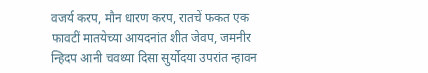वजर्य करप, मौन धारण करप, रातचें फकत एक फावटीं मातयेच्या आयदनांत शीत जेवप, जमनीर न्हिदप आनी चवथ्या दिसा सुर्योदया उपरांत न्हावन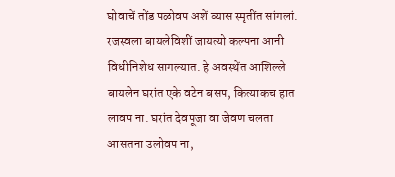घोवाचें तोंड पळोवप अशें व्यास स्मृतींत सांगलां.
रजस्वला बायलेविशीं जायत्यो कल्पना आनी विधीनिशेध सागल्यात. हे अवस्थेंत आशिल्ले बायलेन घरांत एके वटेन बसप, कित्याकच हात लावप ना. घरांत देवपूजा वा जेवण चलता आसतना उलोवप ना,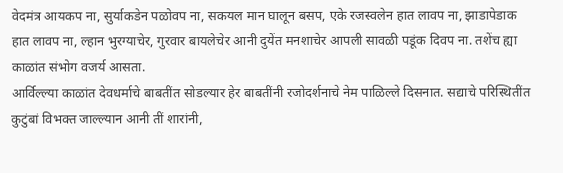वेदमंत्र आयकप ना, सुर्याकडेन पळोवप ना, सकयल मान घालून बसप, एके रजस्वलेन हात लावप ना, झाडापेडाक हात लावप ना, ल्हान भुरग्याचेर, गुरवार बायलेचेर आनी दुयेंत मनशाचेर आपली सावळी पडूंक दिवप ना. तशेंच ह्या काळांत संभोग वजर्य आसता.
आर्विल्ल्या काळांत देवधर्माचे बाबतींत सोडल्यार हेर बाबतींनी रजोदर्शनाचे नेम पाळिल्ले दिसनात. सद्याचे परिस्थितींत कुटुंबां विभक्त जाल्ल्यान आनी तीं शारांनी,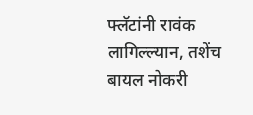फ्लॅटांनी रावंक लागिल्ल्यान, तशेंच बायल नोकरी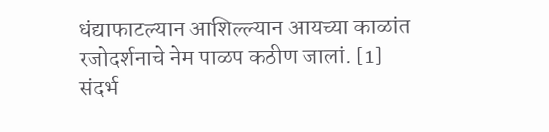धंद्याफाटल्यान आशिल्ल्यान आयच्या काळांत रजोदर्शनाचे नेम पाळप कठीण जालां. [1]
संदर्भ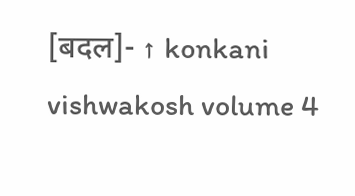[बदल]- ↑ konkani vishwakosh volume 4